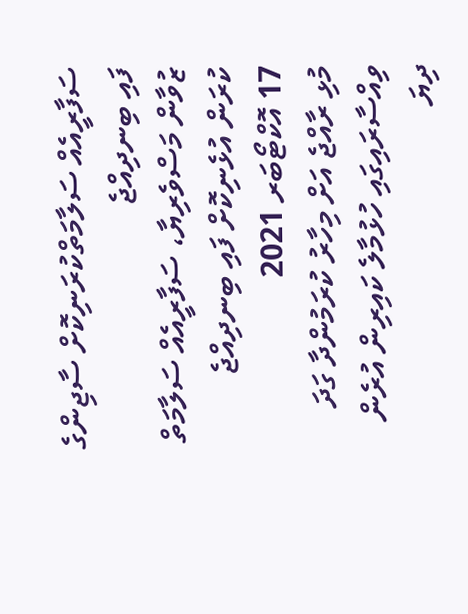ސަފާރީއެއް ސަލާމަތްކުރަނިކޮށް ސާޖިންގެ ފައި ބިނދިއްޖެ
ޒުވާން މަސްވެރިޔާ، ސަފާރީއެއް ސަލާމަތް ކުރަން އުޅެނިކޮށް ފައި ބިނދިއްޖެ
17 އޮކްޓޯބަރ 2021
މުޅި ރާއްޖެ އަށް މިހާރު ކުރަމުންދާ ގަދަ ވިއްސާރައިގައި ހުޅުމާލެ ކައިރިން އުރެން ދިޔަ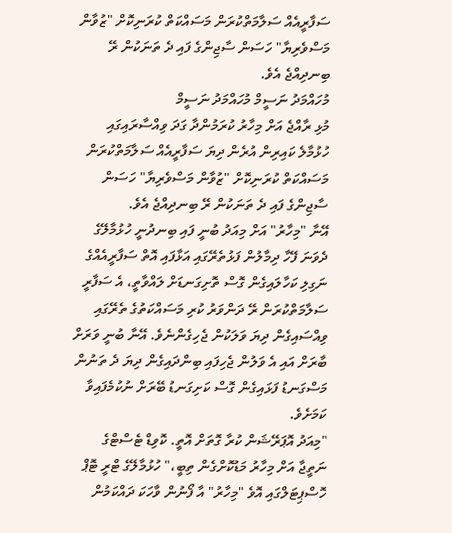ސަފާރީއެއް ސަލާމަތްކުރަން މަސައްކަތް ކުރަނިކޮށް "ޒުވާން މަސްވެރިޔާ" ހަސަން ސާޖިންގެ ފައި ދެ ތަނަކުން ރޭ ބިނދިއްޖެ އެވެ.
މުހައްމަދު ނަސީމް މުހައްމަދު ނަސީމް
މުޅި ރާއްޖެ އަށް މިހާރު ކުރަމުންދާ ގަދަ ވިއްސާރައިގައި ހުޅުމާލެ ކައިރިން އުރެން ދިޔަ ސަފާރީއެއް ސަލާމަތްކުރަން މަސައްކަތް ކުރަނިކޮށް "ޒުވާން މަސްވެރިޔާ" ހަސަން ސާޖިންގެ ފައި ދެ ތަނަކުން ރޭ ބިނދިއްޖެ އެވެ.
އޭނާ "މިހާރު" އަށް މިއަދު ބުނީ ފައި ބިނދުނީ ހުޅުމާލޭގެ ދެވަނަ ފޭހާ ދިމާލުން ފަޅުތެރޭގައި އަޅާފައި އޮތް ސަފާރީއެއްގެ ނަގިލި ކަހާލައިގެން ގޮސް ތޮށިގަނޑަށް ލައްވާތީ، އެ ސަފާރީ ސަލާމަތްކުރަން ރޭ ދަންވަރު ކުރި މަސައްކަތުގެ ތެރޭގައި ވިއްސައިގެން ދިޔަ ވަލަކުން ޖެހިގެންނެވެ. އޭނާ ބުނީ ވަރަށް ބާރަށް އައި އެ ވަލުން ޖެހިފައި ބިންދައިގެން ދިޔަ ދެ ތަނުން މަސްގަނޑު ފަޅައިގެން ގޮސް ކަށިގަނޑު ބޭރަށް ނުކުމެފައިވާ ކަމަށެވެ.
"މިއަދު އޮޕަރޭޝަން ކުރާ ގޮތަށް އޮތީ. ކޮވިޑް ޓެސްޓްގެ ނަތީޖާ އަށް މިހާރު މަޑުކޮށްގެން ތިބީ،" ހުޅުމާލޭގެ ޓްރީ ޓޮޕް ހޮސްޕިޓަލްގައި އޮވެ "މިހާރު" އާ ފޯނުން ވާހަކަ ދައްކަމުން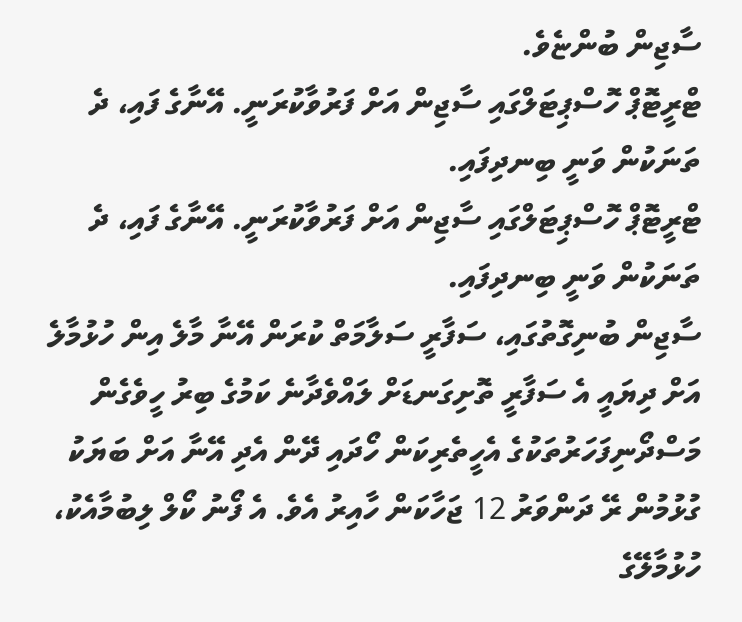ސާޖިން ބުންޏެވެ.
ޓްރީޓޮޕް ހޮސްޕިޓަލްގައި ސާޖިން އަށް ފަރުވާކުރަނީ. އޭނާގެ ފައި، ދެ ތަނަކުން ވަނީ ބިނދިފައި.
ޓްރީޓޮޕް ހޮސްޕިޓަލްގައި ސާޖިން އަށް ފަރުވާކުރަނީ. އޭނާގެ ފައި، ދެ ތަނަކުން ވަނީ ބިނދިފައި.
ސާޖިން ބުނިގޮތުގައި، ސަފާރީ ސަލާމަތް ކުރަން އޭނާ މާލެ އިން ހުޅުމާލެ އަށް ދިޔައީ އެ ސަފާރީ ތޮށިގަނޑަށް ލައްވެދާނެ ކަމުގެ ބިރު ހީވެގެން މަސްދޯނިފަހަރުތަކުގެ އެހީތެރިކަން ހޯދައި ދޭން އެދި އޭނާ އަށް ބަޔަކު ގުޅުމުން ރޭ ދަންވަރު 12 ޖަހާކަން ހާއިރު އެވެ. އެ ފޯނު ކޯލް ލިބުމާއެކު، ހުޅުމާލޭގެ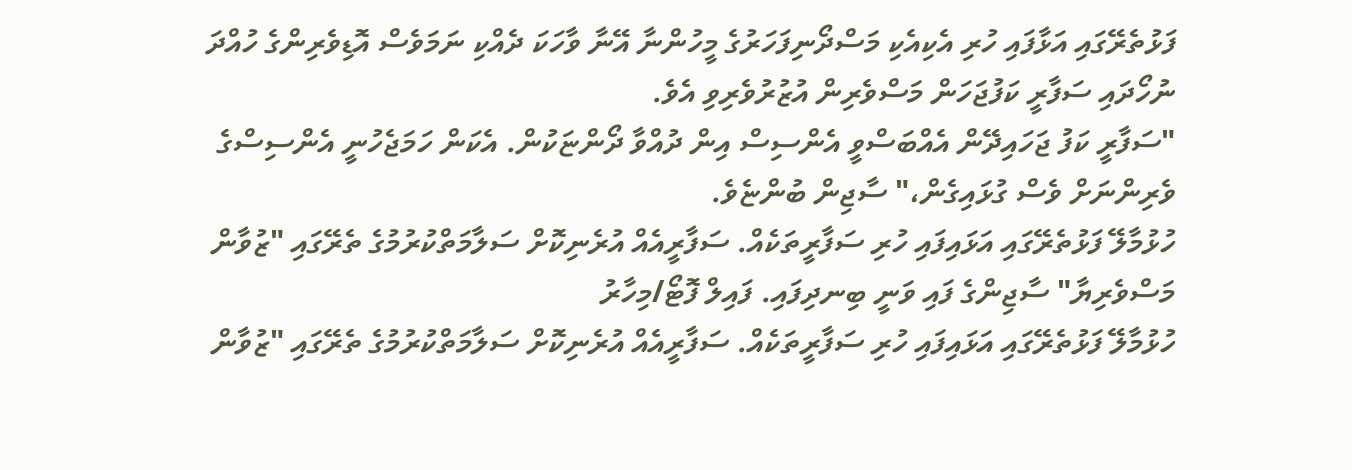ފަޅުތެރޭގައި އަޅާފައި ހުރި އެކިއެކި މަސްދޯނިފަހަރުގެ މީހުންނާ އޭނާ ވާހަކަ ދެއްކި ނަމަވެސް އޮޑިވެރިންގެ ހުއްދަ ނުހޯދައި ސަފާރީ ކަފުޖަހަން މަސްވެރިން އުޒުރުވެރިވި އެވެ.
"ސަފާރީ ކަފު ޖަހައިދޭން އެއްބަސްވީ އެންސިސް އިން ދުއްވާ ދޯންޏަކުން. އެކަން ހަމަޖެހުނީ އެންސިސްގެ ވެރިންނަށް ވެސް ގުޅައިގެން،" ސާޖިން ބުންޏެވެ.
ހުޅުމާލޭ ފަޅުތެރޭގައި އަޅައިފައި ހުރި ސަފާރީތަކެއް. ސަފާރީއެއް އުރެނިކޮށް ސަލާމަތްކުރުމުގެ ތެރޭގައި "ޒުވާން މަސްވެރިޔާ" ސާޖިންގެ ފައި ވަނީ ބިނދިފައި. ފައިލް ފޮޓޯ/މިހާރު
ހުޅުމާލޭ ފަޅުތެރޭގައި އަޅައިފައި ހުރި ސަފާރީތަކެއް. ސަފާރީއެއް އުރެނިކޮށް ސަލާމަތްކުރުމުގެ ތެރޭގައި "ޒުވާން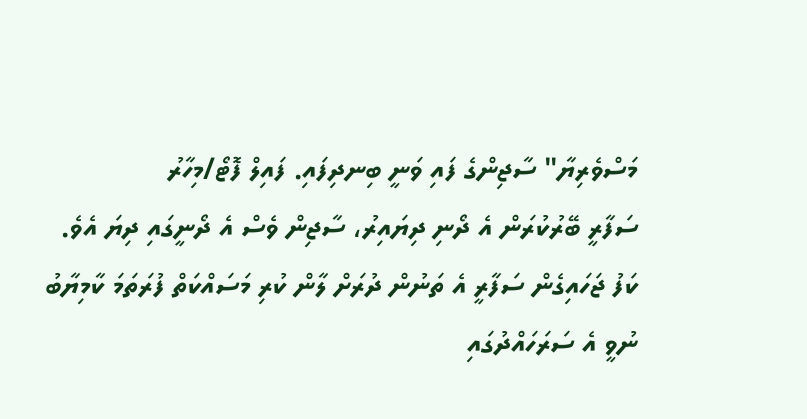މަސްވެރިޔާ" ސާޖިންގެ ފައި ވަނީ ބިނދިފައި. ފައިލް ފޮޓޯ/މިހާރު
ސަފާރީ ބޭރުކުރަން އެ ދޯނި ދިޔައިރު، ސާޖިން ވެސް އެ ދޯނީގައި ދިޔަ އެވެ. ކަފު ޖަހައިގެން ސަފާރީ އެ ތަނުން ދުރަށް ލާން ކުރި މަސައްކަތް ފުރަތަމަ ކާމިޔާބު ނުވީ އެ ސަރަހައްދުގައި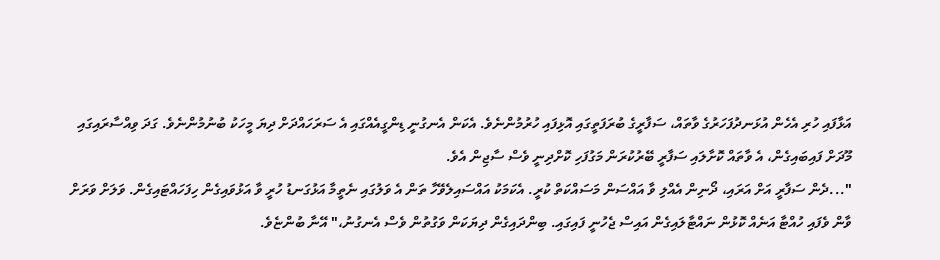އަޅާފައި ހުރި އެހެން އުޅަނދުފަހަރުގެ ވާތައް، ސަފާރީގެ ބުރަފަތީގައި އޮޅިފައި ހުރުމުންނެވެ. އެކަން އެނގުނީ ޑިންގީއެއްގައި އެ ސަރަހައްދަށް ދިޔަ މީހަކު ބުނުމުންނެވެ. ގަދަ ވިއްސާރައިގައި މޫދަށް ފައިބައިގެން، އެ ވާތައް ކޮށާލައި ސަފާރީ ބޭރުކުރަން މަގުފަހި ކޮށްދިނީ ވެސް ސާޖިން އެވެ.
"...ދެން ސަފާރީ އަށް އަރައި، ދޯނިން އެއްލި ވާ އައްސަން މަސައްކަތް ކުރީ. އެކަމަކު އައްސައިލެވޭހާ ތަން އެ ވަލުގައި ނެތީމާ އަޅުގަނޑު ހުރީ ވާ އަޅުވައިގެން ހިފަހައްޓައިގެން. ވަލަށް ވަރަށް ވާން ވެފައި ހުއްޓާ އަނެއް ކޮޅުން ނައްޓާލައިގެން އައިސް ޖެހުނީ ފައިގައި. ބިންދައިގެން ދިޔަކަން ވަގުތުން ވެސް އެނގުނު،" އޭނާ ބުންޏެވެ.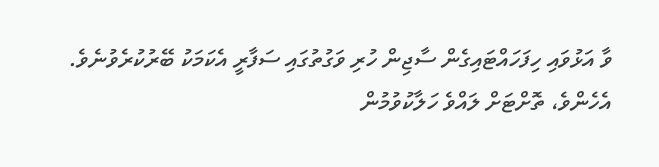ވާ އަޅުވައި ހިފަހައްޓައިގެން ސާޖިން ހުރި ވަގުތުގައި ސަފާރީ އެކަމަކު ބޭރުކުރެވުނެވެ. އެހެންވެ، ތޮށްޓަށް ލައްވެ ހަލާކުވުމުން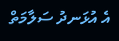އެ އުޅަނދު ސަލާމަތް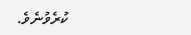ކުރެވުނެވެ.